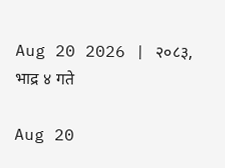Aug 20 2026 | २०८३, भाद्र ४ गते

Aug 20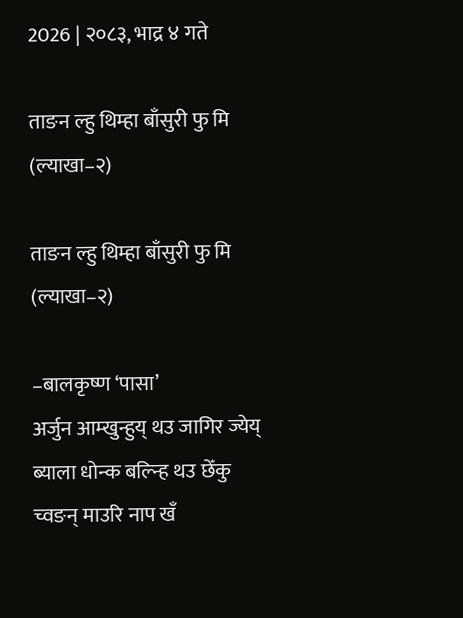2026 | २०८३, भाद्र ४ गते

ताङन ल्हु थिम्हा बाँसुरी फु मि (ल्याखा–२)

ताङन ल्हु थिम्हा बाँसुरी फु मि (ल्याखा–२)

–बालकृष्ण ‘पासा’
अर्जुन आम्खुन्हुय् थउ जागिर ज्येय् ब्याला धोन्क बल्न्हि थउ छेँकु च्वङन् माउरि नाप खँ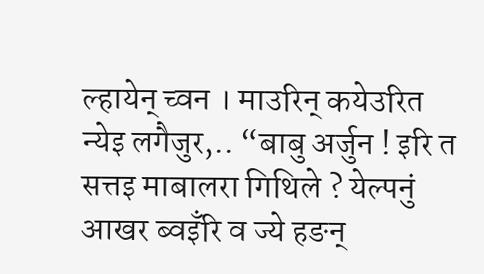ल्हायेन् च्वन । माउरिन् कयेउरित न्येइ लगैजुर,.. “बाबु अर्जुन ! इरि त सत्तइ माबालरा गिथिले ? येल्पनुं आखर ब्वइँरि व ज्ये हङन्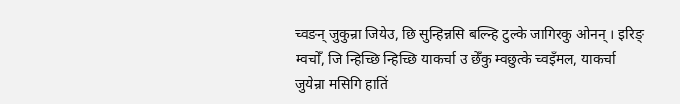च्वङन् जुकुन्रा जियेउ, छि सुन्हिन्नसि बल्न्हि टुल्के जागिरकु ओनन् । इरिङ् म्वचोँ, जि न्हिच्छि न्हिच्छि याकर्चा उ छेँकु म्वछुत्के च्वइँमल, याकर्चा जुयेन्रा मसिगि हातिं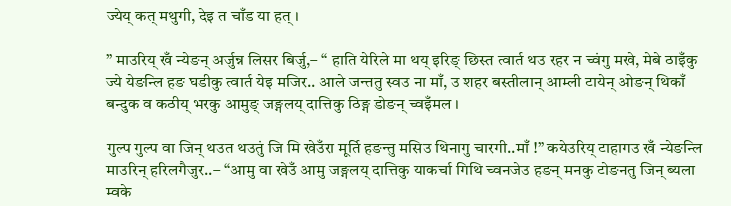ज्येय् कत् मथुगी, देइ त चाँड या हत् ।

” माउरिय् खँ न्येङन् अर्जुन्न लिसर बिर्जु,– “ हाति येरिले मा थय् इरिङ् छिस्त त्वार्त थउ रहर न च्वंगु मखे, मेबे ठाइँकु ज्ये येङन्लि हङ घडीकु त्वार्त येइ मजिर.. आले जन्ततु स्वउ ना माँ, उ शहर बस्तीलान् आम्ली टायेन् ओङन् थिकाँ बन्दुक व कठीय् भरकु आमुङ् जङ्गलय् दात्तिकु ठिङ्ग डोङन् च्वइँमल ।

गुल्प गुल्प वा जिन् थउत थउतुं जि मि खेउँरा मूर्ति हङन्तु मसिउ थिनागु चारगी..माँ !” कयेउरिय् टाहागउ खँ न्येङन्लि माउरिन् हरिलगैजुर..– “आमु वा खेउँ आमु जङ्गलय् दात्तिकु याकर्चा गिथि च्वनजेउ हङन् मनकु टोङनतु जिन् ब्यला म्वके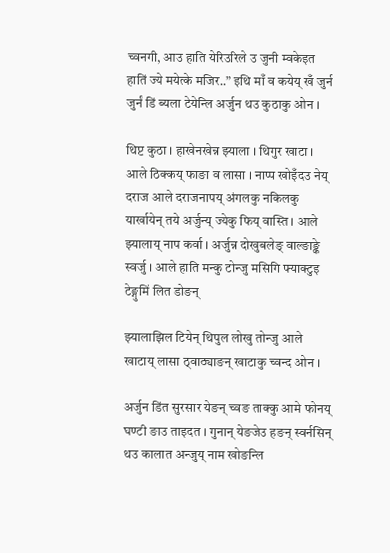च्वनगी, आउ हाति येरिउरिले उ जुनी म्वकेइत हातिं ज्ये मयेत्के मजिर..” इथि माँ व कयेय् खँ जुर्न जुर्नं डिं ब्यला टेयेन्लि अर्जुन थउ कुठाकु ओन ।

थिप्ट कुठा । हाखेनखेन्न झ्याला । थिगुर खाटा । आले ठिक्कय् फाङा व लासा । नाप्प खोइँदउ नेय् दराज आले दराजनापय् अंगलकु नकिलकु यार्खायेन् तये अर्जुन्य् ज्येकु फिय् वास्ति । आले झ्यालाय् नाप कर्वा । अर्जुन्न दोखुबलेङ् वाल्ङाङ्के स्वर्जु । आले हाति मन्कु टोन्जु मसिगि फ्याक्टुइ टेङ्गुमिं लित डोङन्

झ्यालाझिल टियेन् थिपुल लोखु तोन्जु आले खाटाय् लासा ठ्वाठ्याङन् खाटाकु च्वन्द ओन ।

अर्जुन डिंत सुरसार येङन् च्वङ ताक्कु आमे फोनय् घण्टी ङाउ ताइदत । गुनान् येङजेउ हङन् स्वर्नसिन् थउ कालात अन्जुय् नाम खोङन्लि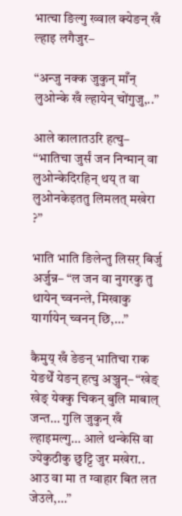भात्चा ङिल्गु ख्वाल क्येङन् खँ ल्हाइ लगैजुर–

“अन्जु नक्क जुकुन् माँन् लुओन्के खँ ल्हायेन् चोंगुजु,..”

आले कालातउरि हत्चु– “भातिचा जुर्सं जन निन्मान् वा लुओन्केदिरहिन् थय् त वा लुओनकेइततु लिमलत् मखेरा ?”

भाति भाति ङिलेन्तु लिसर् बिर्जु अर्जुन्न– “ल जन वा नुगरकु तु थायेन् च्वनन्ले, मिखाकु यार्गायेन् च्वनन् छि,…”

कैमुय् खँ ङेङन् भातिचा राक येङथेँ येङन् हत्चु अञ्जुन्– “खेङ् खेङ् येक्कु चिकन् बुलि माबाल् जन्त… गुलि जुकुन् खँ ल्हाइमल्गु… आले थन्केसि वा ज्येकुठीकु छुट्टि जुर मखेरा.. आउ वा मा त ग्वाहार बित लत जेउले,…”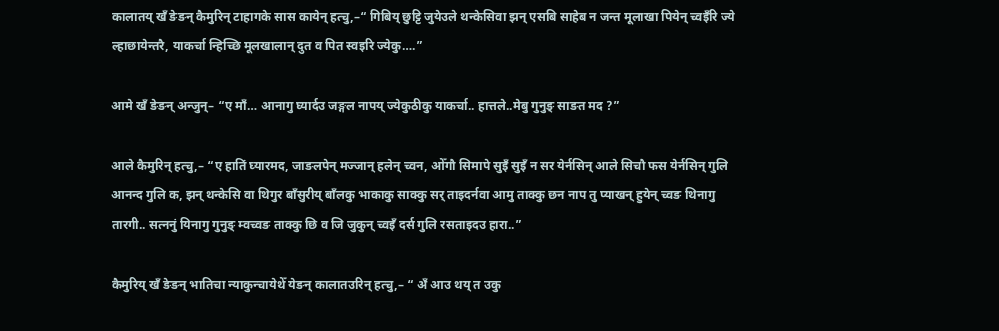कालातय् खँ ङेङन् कैमुरिन् टाहागके सास कायेन् हत्चु,–“ गिबिय् छुट्टि जुयेउले थन्केसिवा झन् एसबि साहेब न जन्त मूलाखा पियेन् च्वइँरि ज्ये ल्हाछायेन्तरै, याकर्चा न्हिच्छि मूलखालान् दुत व पित स्वइरि ज्येकु….”

आमे खँ ङेङन् अन्जुन्– “ए माँ… आनागु घ्यार्दउ जङ्गल नापय् ज्येकुठीकु याकर्चा.. हात्तले..मेबु गुनुङ् साङत मद ?”

आले कैमुरिन् हत्चु,– “ए हातिं घ्यारमद, जाङलपेन् मज्जान् हलेन् च्वन, ओँगौ सिमापे सुइँ सुइँ न सर येर्नसिन् आले सिचौ फस येर्नसिन् गुलि आनन्द गुलि क, झन् थन्केसि वा थिगुर बाँसुरीय् बाँलकु भाकाकु साक्कु सर् ताइदर्नवा आमु ताक्कु छन नाप तु प्याखन् हुयेन् च्वङ थिनागु तारगी.. सत्ननुं यिनागु गुनुङ् म्वच्वङ ताक्कु छि व जि जुकुन् च्वइँ दर्स गुलि रसताइदउ हारा..”

कैमुरिय् खँ ङेङन् भातिचा न्याकुन्चायेथेँ येङन् कालातउरिन् हत्चु,– “ अँ आउ थय् त उकु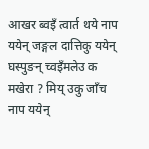आखर ब्वइँ त्वार्त थये नाप ययेन् जङ्गल दात्तिकु ययेन् घस्पुङन् च्वइँमलेउ क मखेरा ? मिय् उकु जाँच नाप ययेन्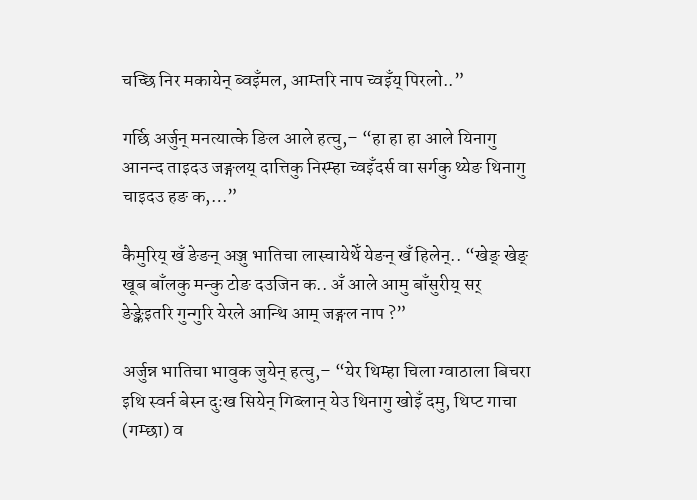चच्छि निर मकायेन् ब्वइँमल, आम्तरि नाप च्वइँय् पिरलो..”

गर्छि अर्जुन् मनत्यात्के ङिल आले हत्चु,– “हा हा हा आले यिनागु आनन्द ताइदउ जङ्गलय् दात्तिकु निस्म्हा च्वइँदर्स वा सर्गकु थ्येङ थिनागु चाइदउ हङ क,…”

कैमुरिय् खँ ङेङन् अञ्जु भातिचा लास्चायेथेँ येङन् खँ हिलेन्.. “खेङ् खेङ् खूब बाँलकु मन्कु टोङ दउजिन क.. अँ आले आमु बाँसुरीय् सर् ङेङ्केइतरि गुन्गुरि येरले आन्थि आम् जङ्गल नाप ?”

अर्जुन्न भातिचा भावुक जुयेन् हत्चु,– “येर थिम्हा चिला ग्वाठाला बिचरा इथि स्वर्न बेस्न दुःख सियेन् गिब्लान् येउ थिनागु खोइँ दमु, थिप्ट गाचा (गम्छा) व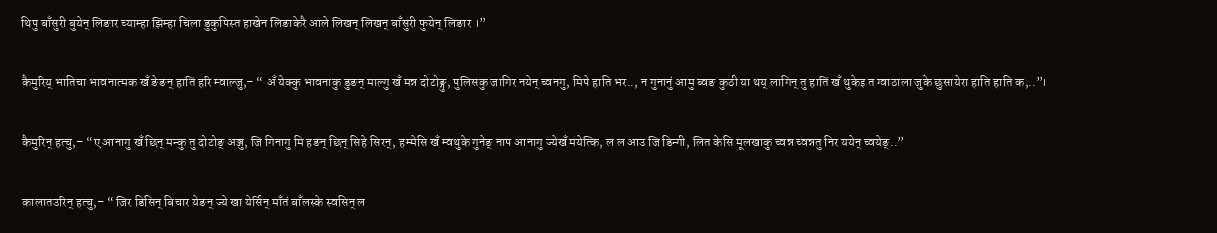थिपु बाँसुरी बुयेन् लिङार च्याम्हा झिम्हा चिला डुकुपिस्त हाखेन लिङाकेरै आले लिखन् लिखन् बाँसुरी फुयेन् लिङार ।”

कैमुरिय् भातिचा भावनात्मक खँ ङेङन् हातिं हरि म्वाल्जु,– “ अँ येक्कु भावनाकु डुङन् माल्गु खँ मन्न दोटोङ्गु, पुलिसकु जागिर नयेन् च्वनगु, मिपे हाति भर.., न गुनानुं आमु ब्वङ कुठी या थय् लागिन् तु हातिं खँ थुकेइ त ग्वाठाला जुके छुसायेरा हाति हाति क,..”।

कैमुरिन् हत्चु,– “ए आनागु खँ छिन् मन्कु तु दोटोङ् अञ्जु, जि गिनागु मि हङन् छिन् सिहे सिरन्, हम्मेसि खँ म्वथुके गुनेङ् नाप आनागु ज्येखँ मयेत्कि, ल ल आउ जि डिन्गी, लित केसि मूलखाकु च्वन्न च्वन्नतु निर ययेन् च्वयेङ्..”

कालातउरिन् हत्चु,– “ जिर डिसिन् बिचार येङन् ज्ये खा येर्सिन् माँतं बाँलस्के स्वसिन् ल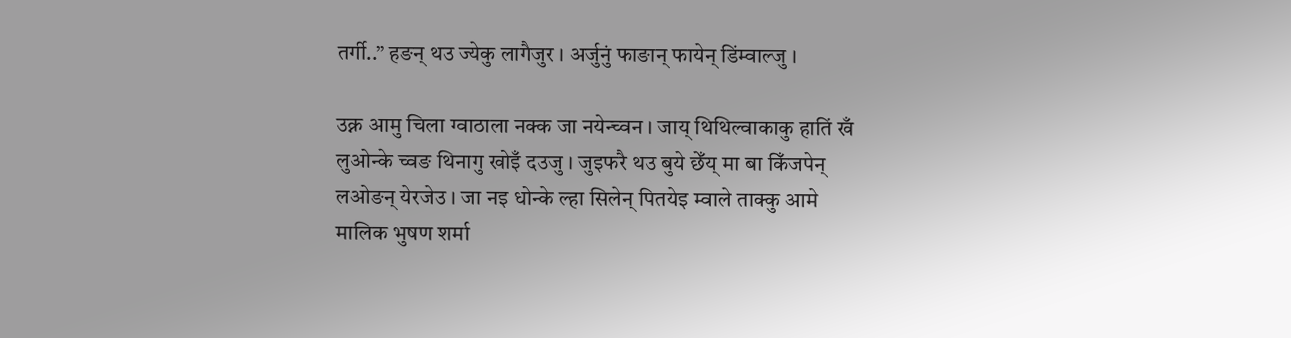तर्गी..” हङन् थउ ज्येकु लागैजुर । अर्जुनुं फाङान् फायेन् डिंम्वाल्जु ।

उक्न आमु चिला ग्वाठाला नक्क जा नयेन्च्वन । जाय् थिथिल्वाकाकु हातिं खँ लुओन्के च्वङ थिनागु खोइँ दउजु । जुइफरै थउ बुये छेँय् मा बा किँजपेन् लओङन् येरजेउ । जा नइ धोन्के ल्हा सिलेन् पितयेइ म्वाले ताक्कु आमे मालिक भुषण शर्मा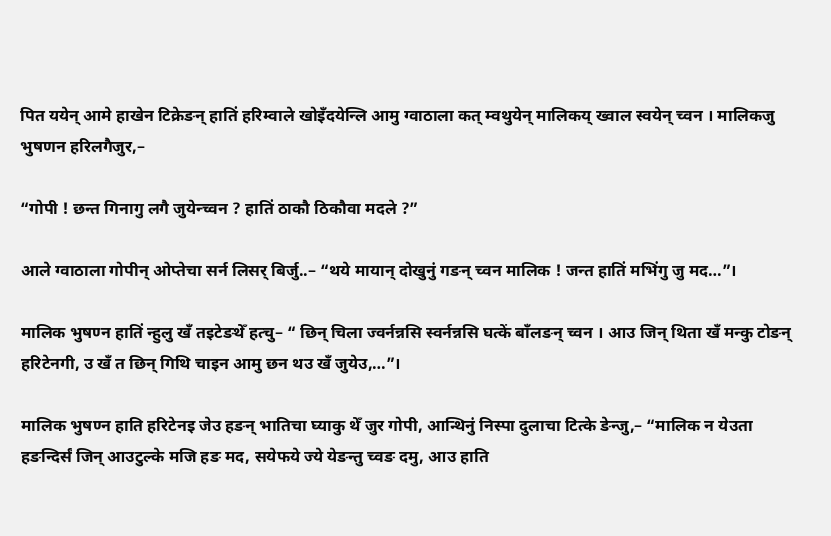पित ययेन् आमे हाखेन टिक्रेङन् हातिं हरिम्वाले खोइँदयेन्लि आमु ग्वाठाला कत् म्वथुयेन् मालिकय् ख्वाल स्वयेन् च्वन । मालिकजु भुषणन हरिलगैजुर,–

“गोपी ! छन्त गिनागु लगै जुयेन्च्वन ? हातिं ठाकौ ठिकौवा मदले ?”

आले ग्वाठाला गोपीन् ओप्तेचा सर्न लिसर् बिर्जु..– “थये मायान् दोखुनुं गङन् च्वन मालिक ! जन्त हातिं मभिंगु जु मद…”।

मालिक भुषण्न हातिं न्हुलु खँ तइटेङथेँ हत्चु– “ छिन् चिला ज्वर्नन्नसि स्वर्नन्नसि घत्कें बाँलङन् च्वन । आउ जिन् थिता खँ मन्कु टोङन् हरिटेनगी, उ खँ त छिन् गिथि चाइन आमु छन थउ खँ जुयेउ,…”।

मालिक भुषण्न हाति हरिटेनइ जेउ हङन् भातिचा घ्याकु थेँ जुर गोपी, आन्थिनुं निस्पा दुलाचा टित्के ङेन्जु,– “मालिक न येउता हङन्दिर्सं जिन् आउटुल्के मजि हङ मद, सयेफये ज्ये येङन्तु च्वङ दमु, आउ हाति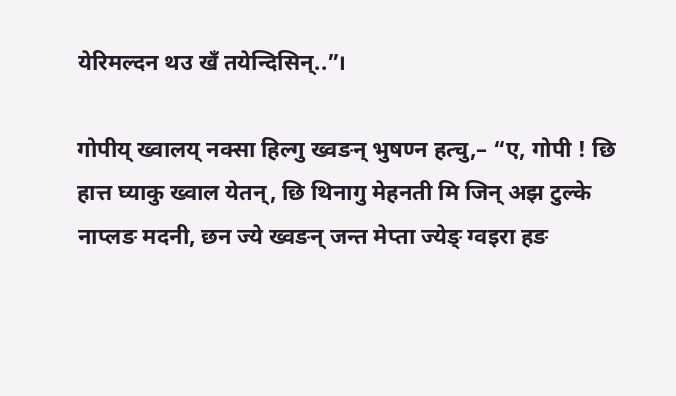येरिमल्दन थउ खँ तयेन्दिसिन्..”।

गोपीय् ख्वालय् नक्सा हिल्गु ख्वङन् भुषण्न हत्चु,– “ए, गोपी ! छि हात्त घ्याकु ख्वाल येतन्, छि थिनागु मेहनती मि जिन् अझ टुल्के नाप्लङ मदनी, छन ज्ये ख्वङन् जन्त मेप्ता ज्येङ् ग्वइरा हङ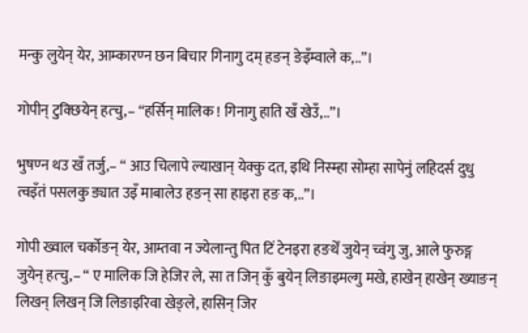मन्कु लुयेन् येर, आम्कारण्न छन बिचार गिनागु दम् हङन् ङेइँम्वाले क,..”।

गोपीन् टुक्छियेन् हत्चु,– “हर्सिन् मालिक ! गिनागु हाति खँ खेउँ,..”।

भुषण्न थउ खँ तर्जु,– “ आउ चिलापे ल्याखान् येक्कु दत, इथि निस्म्हा सोम्हा सापेनुं लहिदर्स दुधु त्वइँतं पसलकु ङ्यात उइँ माबालेउ हङन् सा हाइरा हङ क,..”।

गोपी ख्वाल चर्कोङन् येर, आम्तवा न ज्येलान्तु पित टिं टेनइरा हङथेँ जुयेन् च्वंगु जु, आले फुरुङ्ग जुयेन् हत्चु,– “ ए मालिक जि हेजिर ले, सा त जिन् कुँ बुयेन् लिङाइमल्गु मखे, हाखेन् हाखेन् ख्याङन् लिखन् लिखन् जि लिङाइरिवा खेङ्ले, हासिन् जिर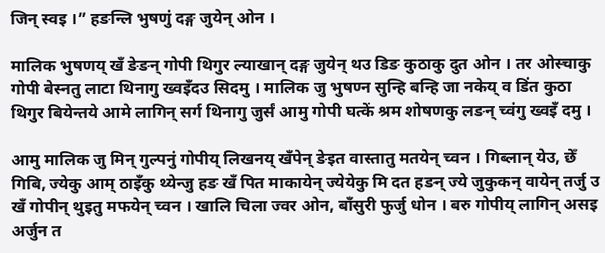जिन् स्वइ ।” हङन्लि भुषणुं दङ्ग जुयेन् ओन ।

मालिक भुषणय् खँ ङेङन् गोपी थिगुर ल्याखान् दङ्ग जुयेन् थउ डिङ कुठाकु दुत ओन । तर ओस्चाकु गोपी बेस्नतु लाटा थिनागु ख्वइँदउ सिदमु । मालिक जु भुषण्न सुन्हि बन्हि जा नकेय् व डिंत कुठा थिगुर बियेन्तये आमे लागिन् सर्ग थिनागु जुर्सं आमु गोपी घत्कें श्रम शोषणकु लङन् च्वंगु ख्वइँ दमु ।

आमु मालिक जु मिन् गुल्पनुं गोपीय् लिखनय् खँपेन् ङेइत वास्तातु मतयेन् च्वन । गिब्लान् येउ, छेँ गिबि, ज्येकु आम् ठाइँकु थ्येन्जु हङ खँ पित माकायेन् ज्येयेकु मि दत हङन् ज्ये जुकुकन् वायेन् तर्जु उ खँ गोपीन् थुइतु मफयेन् च्वन । खालि चिला ज्वर ओन, बाँसुरी फुर्जु धोन । बरु गोपीय् लागिन् असइ अर्जुन त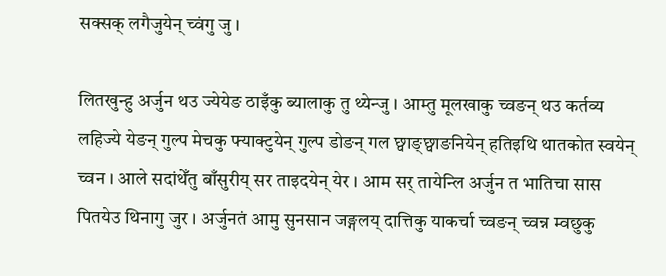सक्सक् लगैजुयेन् च्वंगु जु ।

लितखुन्हु अर्जुन थउ ज्येयेङ ठाइँकु ब्यालाकु तु थ्येन्जु । आम्तु मूलखाकु च्वङन् थउ कर्तव्य लहिज्ये येङन् गुल्प मेचकु फ्याक्टुयेन् गुल्प डोङन् गल छ्वाङ्छ्वाङनियेन् हतिइथि थातकोत स्वयेन् च्वन । आले सदांथेँतु बाँसुरीय् सर ताइदयेन् येर । आम सर् तायेन्लि अर्जुन त भातिचा सास पितयेउ थिनागु जुर । अर्जुनतं आमु सुनसान जङ्गलय् दात्तिकु याकर्चा च्वङन् च्वन्न म्वछुकु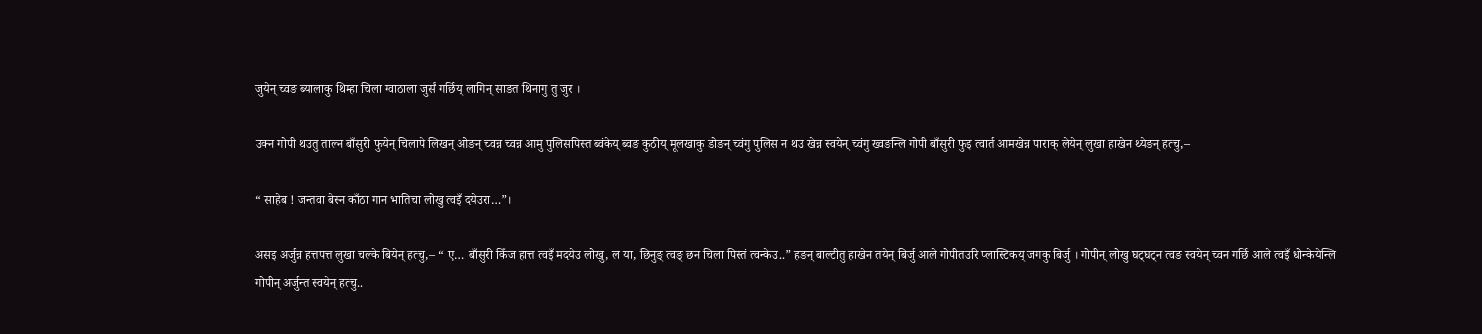जुयेन् च्वङ ब्यालाकु थिम्हा चिला ग्वाठाला जुर्सं गर्छिय् लागिन् साङत थिनागु तु जुर ।

उक्न गोपी थउतु ताल्न बाँसुरी फुयेन् चिलापे लिखन् ओङन् च्वन्न च्वन्न आमु पुलिसपिस्त ब्वंकेय् ब्वङ कुठीय् मूलखाकु डोङन् च्वंगु पुलिस न थउ खेन्न स्वयेन् च्वंगु ख्वङन्लि गोपी बाँसुरी फुइ त्वार्त आमखेन्न पाराक् लेयेन् लुखा हाखेन थ्येङन् हत्चु,–

“ साहेब ! जन्तवा बेस्न काँठा गान भातिचा लोखु त्वइँ दयेउरा…”।

असइ अर्जुन्न हत्तपत्त लुखा चल्के बियेन् हत्चु,– “ ए… बाँसुरी किँज हात्त त्वइँ मदयेउ लोखु, ल या, छिनुङ् त्वङ् छन चिला पिस्तं त्वन्केउ..” हङन् बाल्टीतु हाखेन तयेन् बिर्जु आले गोपीतउरि प्लास्टिकय् जगकु बिर्जु । गोपीन् लोखु घट्घट्न त्वङ स्वयेन् च्वन गर्छि आले त्वइँ धोन्केयेन्लि गोपीन् अर्जुन्त स्वयेन् हत्चु..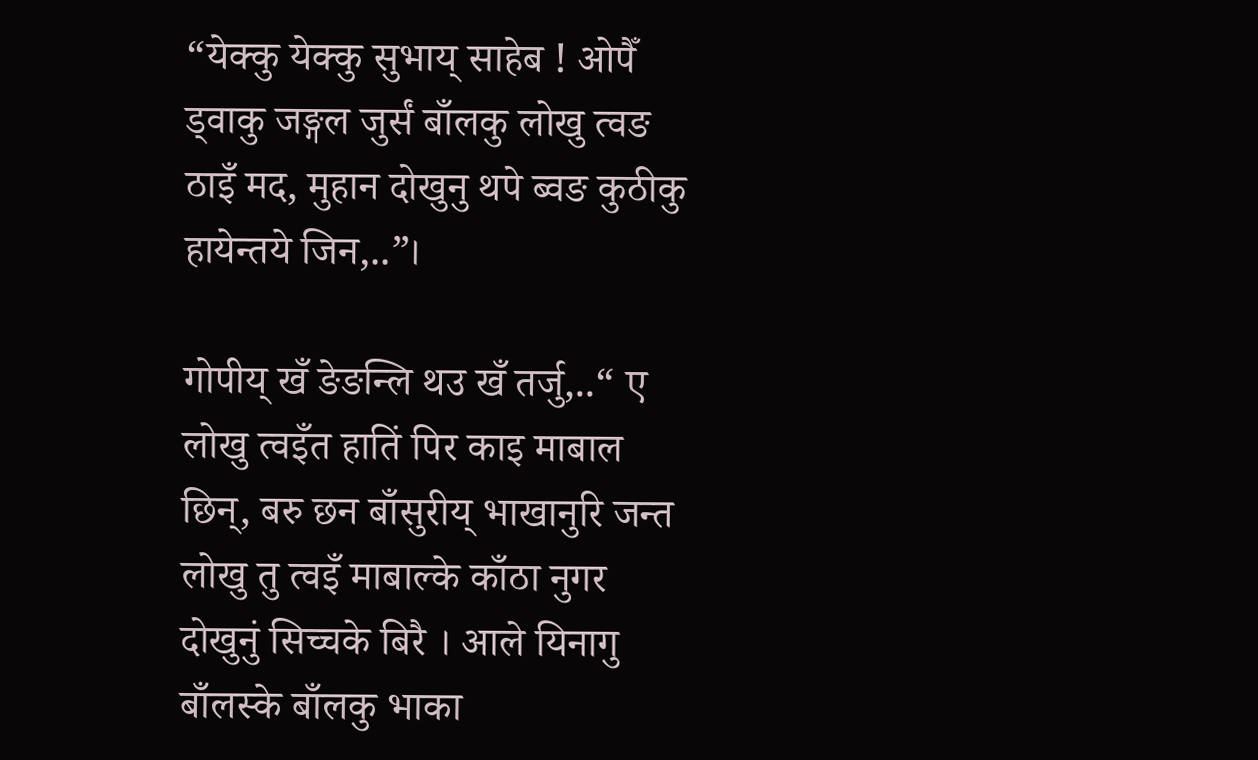“येक्कु येक्कु सुभाय् साहेब ! ओपैँ ड्वाकु जङ्गल जुर्सं बाँलकु लोखु त्वङ ठाइँ मद, मुहान दोखुनु थपे ब्वङ कुठीकु हायेन्तये जिन,..”।

गोपीय् खँ ङेङन्लि थउ खँ तर्जु,..“ ए लोखु त्वइँत हातिं पिर काइ माबाल छिन्, बरु छन बाँसुरीय् भाखानुरि जन्त लोखु तु त्वइँ माबाल्के काँठा नुगर दोखुनुं सिच्चके बिरै । आले यिनागु बाँलस्के बाँलकु भाका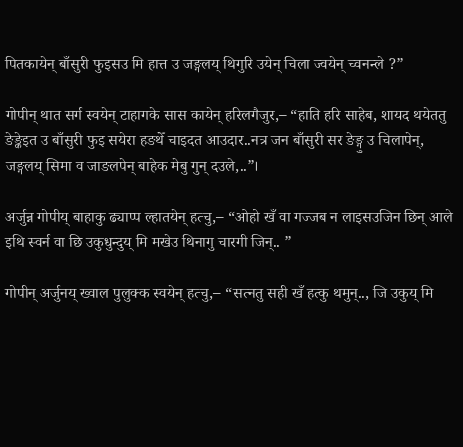पितकायेन् बाँसुरी फुइसउ मि हात्त उ जङ्गलय् थिगुरि उयेन् चिला ज्वयेन् च्वनन्ले ?”

गोपीन् थात सर्ग स्वयेन् टाहागके सास कायेन् हरिलगैजुर,– “हाति हरि साहेब, शायद थयेततु ङेङ्केइत उ बाँसुरी फुइ सयेरा हङथेँ चाइदत आउदार..नत्र जन बाँसुरी सर ङेङ्गु उ चिलापेन्, जङ्गलय् सिमा व जाङलपेन् बाहेक मेबु गुन् दउले,..”।

अर्जुन्न गोपीय् बाहाकु ढ्याप्प ल्हातयेन् हत्चु,– “ओहो खँ वा गज्जब न लाइसउजिन छिन् आले इथि स्वर्न वा छि उकुधुन्दुय् मि मखेउ थिनागु चारगी जिन्.. ”

गोपीन् अर्जुनय् ख्वाल पुलुक्क स्वयेन् हत्चु,– “सत्नतु सही खँ हत्कु थमुन्.., जि उकुय् मि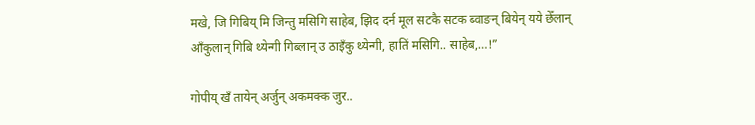मखे, जि गिबिय् मि जिन्तु मसिगि साहेब, झिद दर्न मूल सटकै सटक ब्वाङन् बियेन् यये छेँलान् आँकुलान् गिबि थ्येन्गी गिब्लान् उ ठाइँकु थ्येन्गी, हातिं मसिगि.. साहेब,…!”

गोपीय् खँ तायेन् अर्जुन् अकमक्क जुर..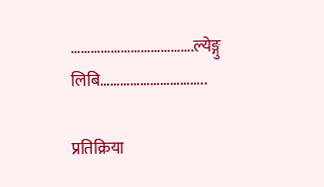……………………………….ल्येङ्गु लिबि…………………………..

प्रतिक्रिया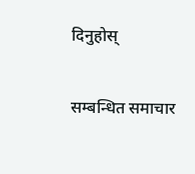दिनुहोस्

सम्बन्धित समाचार